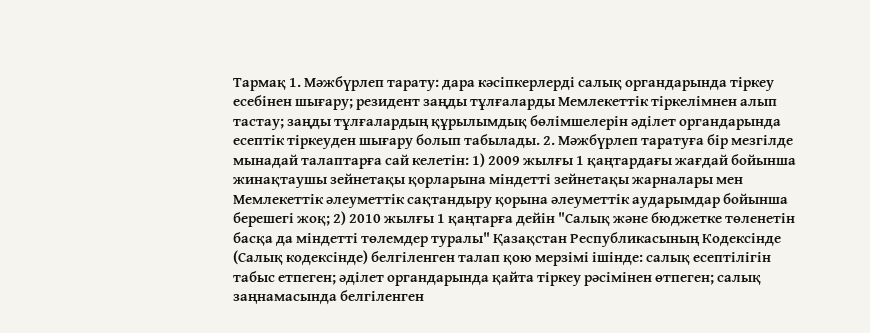Тармақ 1. Мәжбүрлеп тарату: дара кәсіпкерлерді салық органдарында тіркеу есебінен шығару; резидент заңды тұлғаларды Мемлекеттік тіркелімнен алып тастау; заңды тұлғалардың құрылымдық бөлімшелерін әділет органдарында есептік тіркеуден шығару болып табылады. 2. Мәжбүрлеп таратуға бір мезгілде мынадай талаптарға сай келетін: 1) 2009 жылғы 1 қаңтардағы жағдай бойынша жинақтаушы зейнетақы қорларына міндетті зейнетақы жарналары мен Мемлекеттік әлеуметтік сақтандыру қорына әлеуметтік аударымдар бойынша берешегі жоқ; 2) 2010 жылғы 1 қаңтарға дейін "Салық және бюджетке төленетін басқа да міндетті төлемдер туралы" Қазақстан Республикасының Кодексінде (Салық кодексінде) белгіленген талап қою мерзімі ішінде: салық есептілігін табыс етпеген; әділет органдарында қайта тіркеу рәсімінен өтпеген; салық заңнамасында белгіленген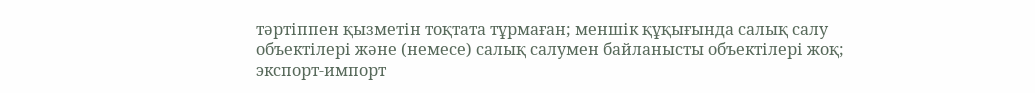тәртіппен қызметін тоқтата тұрмаған; меншік құқығында салық салу объектілері және (немесе) салық салумен байланысты объектілері жоқ; экспорт-импорт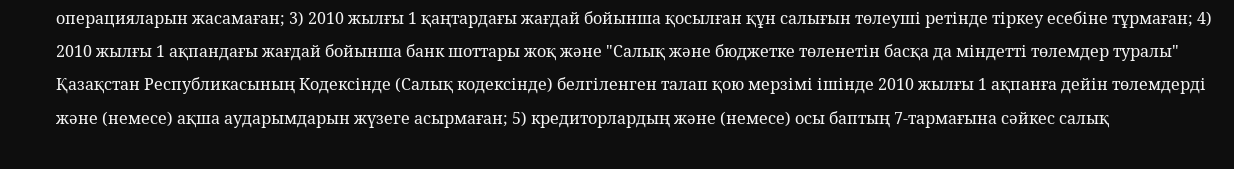операцияларын жасамаған; 3) 2010 жылғы 1 қаңтардағы жағдай бойынша қосылған құн салығын төлеуші ретінде тіркеу есебіне тұрмаған; 4) 2010 жылғы 1 ақпандағы жағдай бойынша банк шоттары жоқ және "Салық және бюджетке төленетін басқа да міндетті төлемдер туралы" Қазақстан Республикасының Кодексінде (Салық кодексінде) белгіленген талап қою мерзімі ішінде 2010 жылғы 1 ақпанға дейін төлемдерді және (немесе) ақша аударымдарын жүзеге асырмаған; 5) кредиторлардың және (немесе) осы баптың 7-тармағына сәйкес салық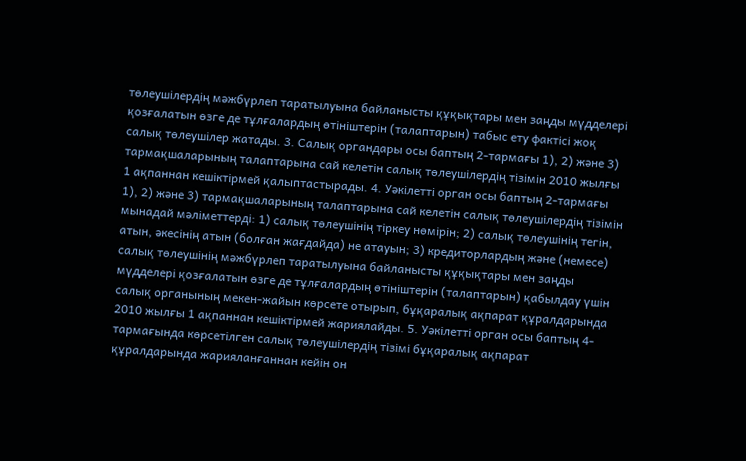төлеушілердің мәжбүрлеп таратылуына байланысты құқықтары мен заңды мүдделері қозғалатын өзге де тұлғалардың өтініштерін (талаптарын) табыс ету фактісі жоқ салық төлеушілер жатады. 3. Салық органдары осы баптың 2-тармағы 1), 2) және 3) тармақшаларының талаптарына сай келетін салық төлеушілердің тізімін 2010 жылғы 1 ақпаннан кешіктірмей қалыптастырады. 4. Уәкілетті орган осы баптың 2-тармағы 1), 2) және 3) тармақшаларының талаптарына сай келетін салық төлеушілердің тізімін мынадай мәліметтерді: 1) салық төлеушінің тіркеу нөмірін; 2) салық төлеушінің тегін, атын, әкесінің атын (болған жағдайда) не атауын; 3) кредиторлардың және (немесе) салық төлеушінің мәжбүрлеп таратылуына байланысты құқықтары мен заңды мүдделері қозғалатын өзге де тұлғалардың өтініштерін (талаптарын) қабылдау үшін салық органының мекен-жайын көрсете отырып, бұқаралық ақпарат құралдарында 2010 жылғы 1 ақпаннан кешіктірмей жариялайды. 5. Уәкілетті орган осы баптың 4-тармағында көрсетілген салық төлеушілердің тізімі бұқаралық ақпарат құралдарында жарияланғаннан кейін он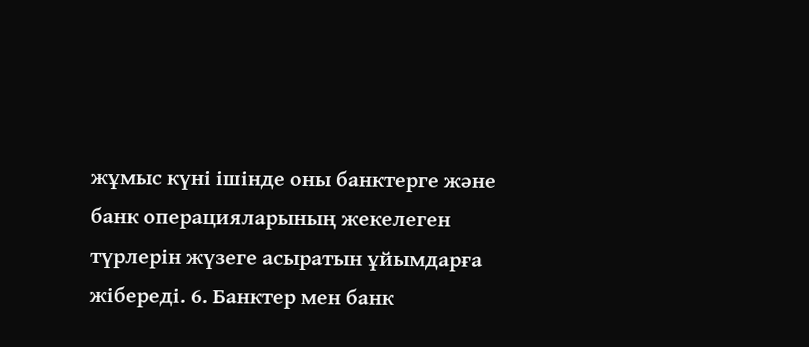жұмыс күні ішінде оны банктерге және банк операцияларының жекелеген түрлерін жүзеге асыратын ұйымдарға жібереді. 6. Банктер мен банк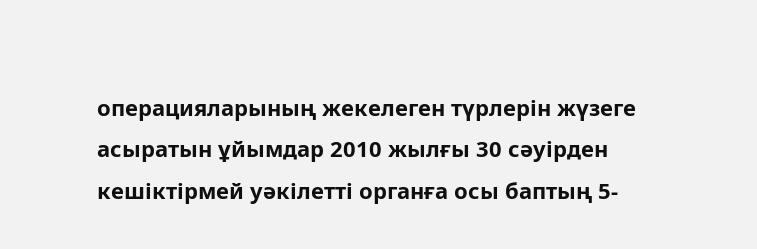операцияларының жекелеген түрлерін жүзеге асыратын ұйымдар 2010 жылғы 30 сәуірден кешіктірмей уәкілетті органға осы баптың 5-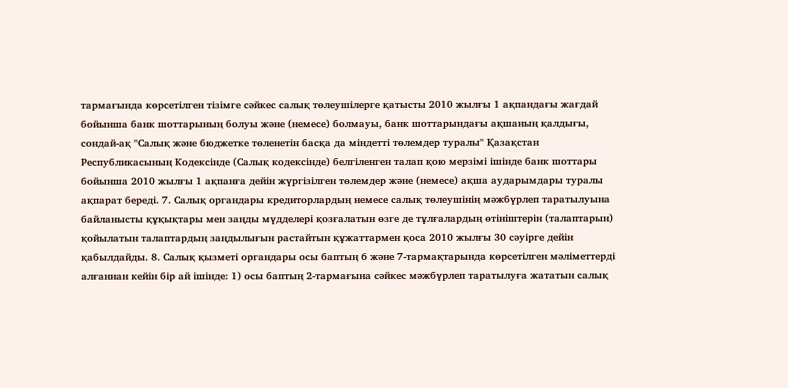тармағында көрсетілген тізімге сәйкес салық төлеушілерге қатысты 2010 жылғы 1 ақпандағы жағдай бойынша банк шоттарының болуы және (немесе) болмауы, банк шоттарындағы ақшаның қалдығы, сондай-ақ "Салық және бюджетке төленетін басқа да міндетті төлемдер туралы" Қазақстан Республикасының Кодексінде (Салық кодексінде) белгіленген талап қою мерзімі ішінде банк шоттары бойынша 2010 жылғы 1 ақпанға дейін жүргізілген төлемдер және (немесе) ақша аударымдары туралы ақпарат береді. 7. Салық органдары кредиторлардың немесе салық төлеушінің мәжбүрлеп таратылуына байланысты құқықтары мен заңды мүдделері қозғалатын өзге де тұлғалардың өтініштерін (талаптарын) қойылатын талаптардың заңдылығын растайтын құжаттармен қоса 2010 жылғы 30 сәуірге дейін қабылдайды. 8. Салық қызметі органдары осы баптың 6 және 7-тармақтарында көрсетілген мәліметтерді алғаннан кейін бір ай ішінде: 1) осы баптың 2-тармағына сәйкес мәжбүрлеп таратылуға жататын салық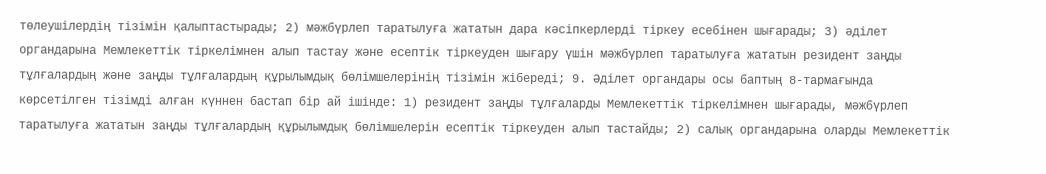төлеушілердің тізімін қалыптастырады; 2) мәжбүрлеп таратылуға жататын дара кәсіпкерлерді тіркеу есебінен шығарады; 3) әділет органдарына Мемлекеттік тіркелімнен алып тастау және есептік тіркеуден шығару үшін мәжбүрлеп таратылуға жататын резидент заңды тұлғалардың және заңды тұлғалардың құрылымдық бөлімшелерінің тізімін жібереді; 9. Әділет органдары осы баптың 8-тармағында көрсетілген тізімді алған күннен бастап бір ай ішінде: 1) резидент заңды тұлғаларды Мемлекеттік тіркелімнен шығарады, мәжбүрлеп таратылуға жататын заңды тұлғалардың құрылымдық бөлімшелерін есептік тіркеуден алып тастайды; 2) салық органдарына оларды Мемлекеттік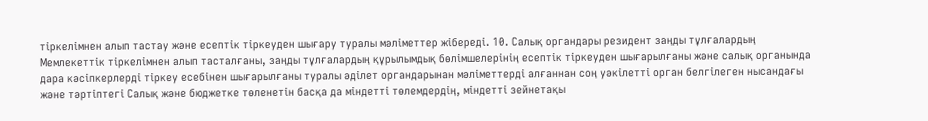тіркелімнен алып тастау және есептік тіркеуден шығару туралы мәліметтер жібереді. 10. Салық органдары резидент заңды тұлғалардың Мемлекеттік тіркелімнен алып тасталғаны, заңды тұлғалардың құрылымдық бөлімшелерінің есептік тіркеуден шығарылғаны және салық органында дара кәсіпкерлерді тіркеу есебінен шығарылғаны туралы әділет органдарынан мәліметтерді алғаннан соң уәкілетті орган белгілеген нысандағы және тәртіптегі Салық және бюджетке төленетін басқа да міндетті төлемдердің, міндетті зейнетақы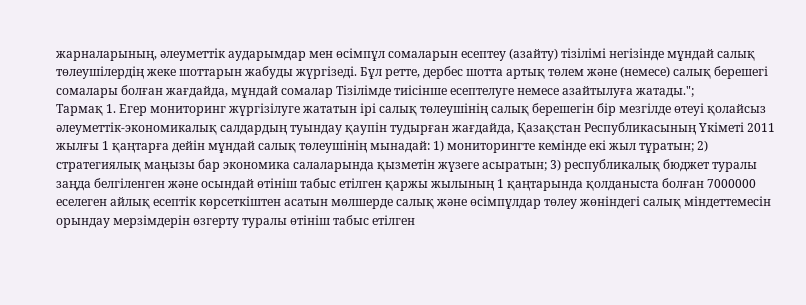жарналарының, әлеуметтік аударымдар мен өсімпұл сомаларын есептеу (азайту) тізілімі негізінде мұндай салық төлеушілердің жеке шоттарын жабуды жүргізеді. Бұл ретте, дербес шотта артық төлем және (немесе) салық берешегі сомалары болған жағдайда, мұндай сомалар Тізілімде тиісінше есептелуге немесе азайтылуға жатады.";
Тармақ 1. Егер мониторинг жүргізілуге жататын ірі салық төлеушінің салық берешегін бір мезгілде өтеуі қолайсыз әлеуметтік-экономикалық салдардың туындау қаупін тудырған жағдайда, Қазақстан Республикасының Үкіметі 2011 жылғы 1 қаңтарға дейін мұндай салық төлеушінің мынадай: 1) мониторингте кемінде екі жыл тұратын; 2) стратегиялық маңызы бар экономика салаларында қызметін жүзеге асыратын; 3) республикалық бюджет туралы заңда белгіленген және осындай өтініш табыс етілген қаржы жылының 1 қаңтарында қолданыста болған 7000000 еселеген айлық есептік көрсеткіштен асатын мөлшерде салық және өсімпұлдар төлеу жөніндегі салық міндеттемесін орындау мерзімдерін өзгерту туралы өтініш табыс етілген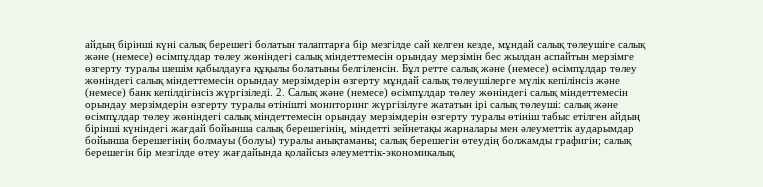айдың бірінші күні салық берешегі болатын талаптарға бір мезгілде сай келген кезде, мұндай салық төлеушіге салық және (немесе) өсімпұлдар төлеу жөніндегі салық міндеттемесін орындау мерзімін бес жылдан аспайтын мерзімге өзгерту туралы шешім қабылдауға құқылы болатыны белгіленсін. Бұл ретте салық және (немесе) өсімпұлдар төлеу жөніндегі салық міндеттемесін орындау мерзімдерін өзгерту мұндай салық төлеушілерге мүлік кепілінсіз және (немесе) банк кепілдігінсіз жүргізіледі. 2. Салық және (немесе) өсімпұлдар төлеу жөніндегі салық міндеттемесін орындау мерзімдерін өзгерту туралы өтінішті мониторинг жүргізілуге жататын ірі салық төлеуші: салық және өсімпұлдар төлеу жөніндегі салық міндеттемесін орындау мерзімдерін өзгерту туралы өтініш табыс етілген айдың бірінші күніндегі жағдай бойынша салық берешегінің, міндетті зейнетақы жарналары мен әлеуметтік аударымдар бойынша берешегінің болмауы (болуы) туралы анықтаманы; салық берешегін өтеудің болжамды графигін; салық берешегін бір мезгілде өтеу жағдайында қолайсыз әлеуметтік-экономикалық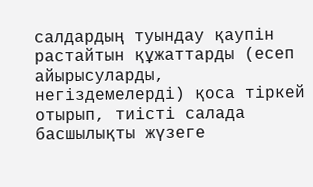салдардың туындау қаупін растайтын құжаттарды (есеп айырысуларды, негіздемелерді) қоса тіркей отырып, тиісті салада басшылықты жүзеге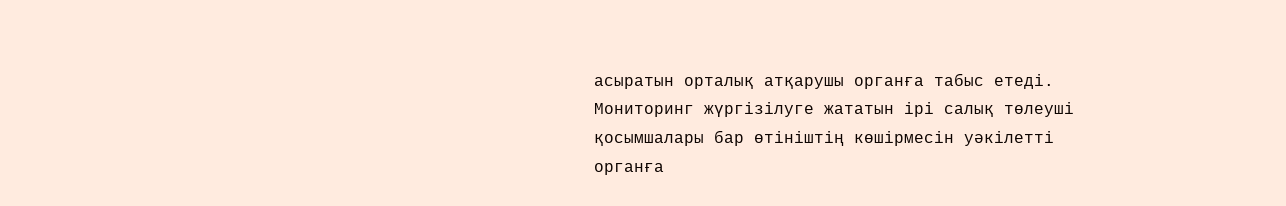асыратын орталық атқарушы органға табыс етеді. Мониторинг жүргізілуге жататын ірі салық төлеуші қосымшалары бар өтініштің көшірмесін уәкілетті органға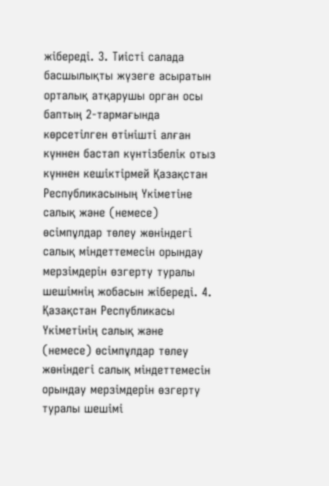жібереді. 3. Тиісті салада басшылықты жүзеге асыратын орталық атқарушы орган осы баптың 2-тармағында көрсетілген өтінішті алған күннен бастап күнтізбелік отыз күннен кешіктірмей Қазақстан Республикасының Үкіметіне салық және (немесе) өсімпұлдар төлеу жөніндегі салық міндеттемесін орындау мерзімдерін өзгерту туралы шешімнің жобасын жібереді. 4. Қазақстан Республикасы Үкіметінің салық және (немесе) өсімпұлдар төлеу жөніндегі салық міндеттемесін орындау мерзімдерін өзгерту туралы шешімі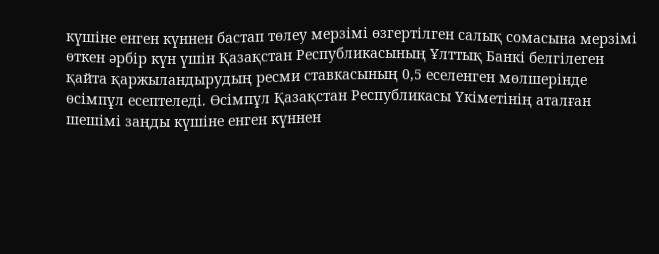күшіне енген күннен бастап төлеу мерзімі өзгертілген салық сомасына мерзімі өткен әрбір күн үшін Қазақстан Республикасының Ұлттық Банкі белгілеген қайта қаржыландырудың ресми ставкасының 0,5 еселенген мөлшерінде өсімпұл есептеледі. Өсімпұл Қазақстан Республикасы Үкіметінің аталған шешімі заңды күшіне енген күннен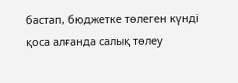бастап, бюджетке төлеген күнді қоса алғанда салық төлеу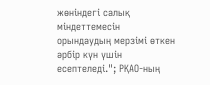жөніндегі салық міндеттемесін орындаудың мерзімі өткен әрбір күн үшін есептеледі."; РҚАО-ның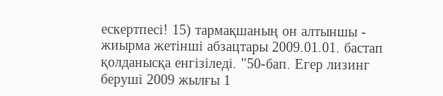ескертпесі! 15) тармақшаның он алтыншы - жиырма жетінші абзацтары 2009.01.01. бастап қолданысқа енгізіледі. "50-бап. Егер лизинг беруші 2009 жылғы 1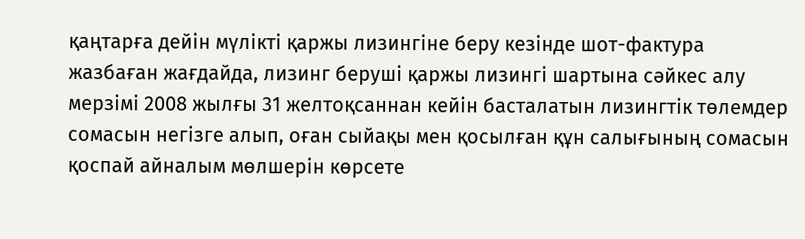қаңтарға дейін мүлікті қаржы лизингіне беру кезінде шот-фактура жазбаған жағдайда, лизинг беруші қаржы лизингі шартына сәйкес алу мерзімі 2008 жылғы 31 желтоқсаннан кейін басталатын лизингтік төлемдер сомасын негізге алып, оған сыйақы мен қосылған құн салығының сомасын қоспай айналым мөлшерін көрсете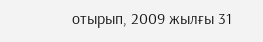отырып, 2009 жылғы 31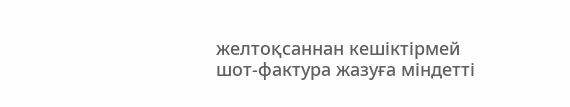желтоқсаннан кешіктірмей шот-фактура жазуға міндетті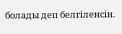болады деп белгіленсін.